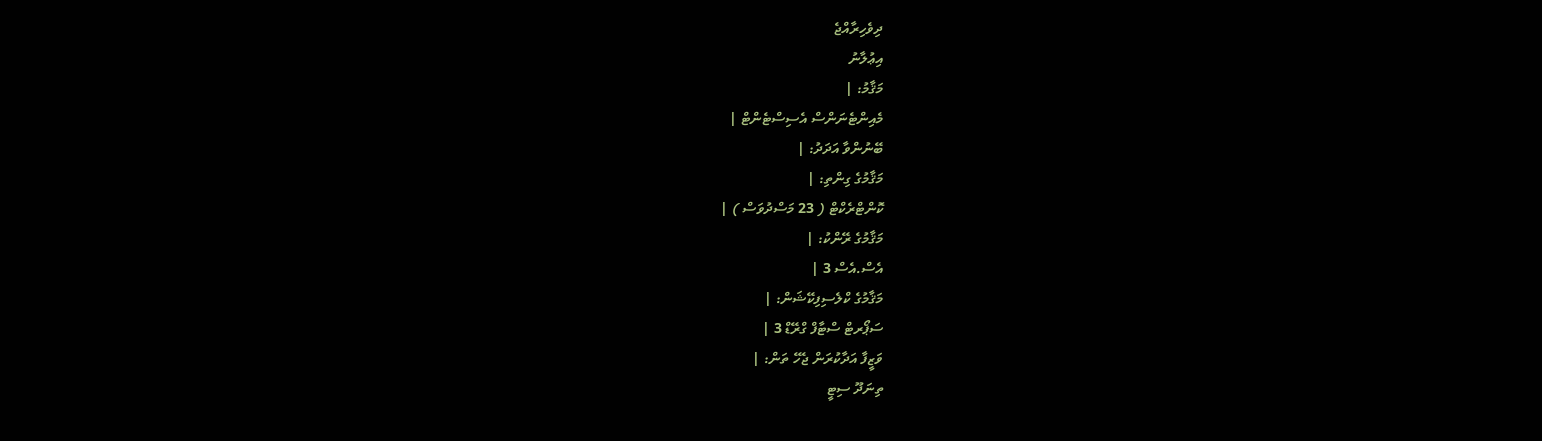ދިވެހިރާއްޖެ
އިޢުލާނު
މަޤާމު: |
މެއިންޓެނަންސް އެސިސްޓެންޓް |
ބޭނުންވާ އަދަދު: |
މަޤާމުގެ ގިންތި: |
ކޮންޓްރެކްޓް ( 23 މަސްދުވަސް ) |
މަޤާމުގެ ރޭންކު: |
އެސް.އެސް 3 |
މަޤާމުގެ ކްލެސިފިކޭޝަން: |
ސަޕޯރޓް ސްޓާފް ގްރޭޑް 3 |
ވަޒީފާ އަދާކުރަން ޖެހޭ ތަން: |
ތިނަދޫ ސިޓީ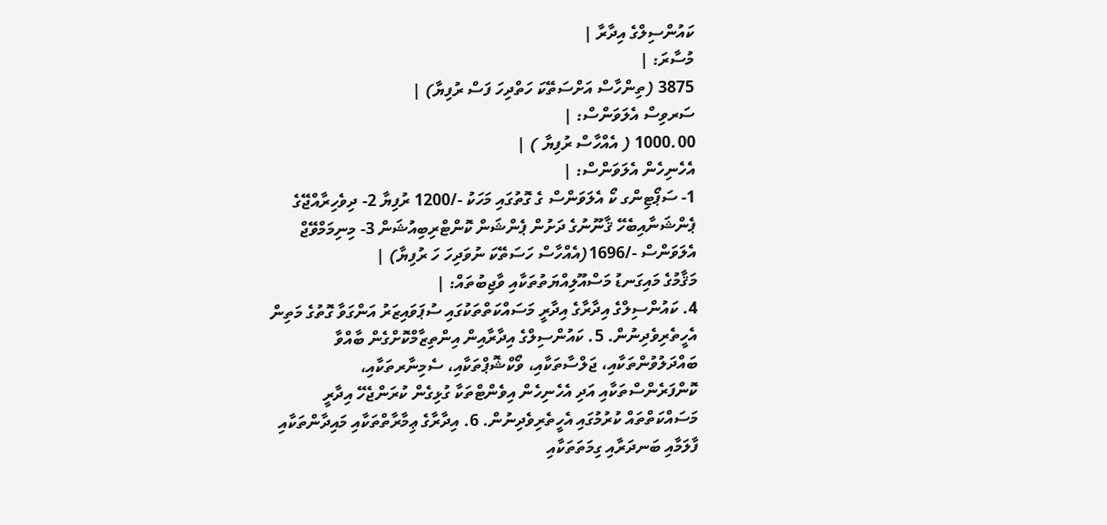ކައުންސިލްގެ އިދާރާ |
މުސާރަ: |
3875 (ތިންހާސް އަށްސަތޭކަ ހަތްދިހަ ފަސް ރުފިޔާ) |
ސަރވިސް އެލަވަންސް: |
1000.00 ( އެއްހާސް ރުފިޔާ ) |
އެހެނިހެން އެލަވަންސް: |
1- ސަޕޯޓިންގ ކޯ އެލަވަންސް ގެ ގޮތުގައި މަހަކު -/1200 ރުފިޔާ 2- ދިވެހިރާއްޖޭގެ ޕެންޝަނާއިބެހޭ ޤާނޫނުގެ ދަށުން ޕެންޝަން ކޮންޓްރިބިއުޝަން 3- މިނިމަމްވޭޖް އެލަވަންސް -/1696(އެއްހާސް ހަސަތޭކަ ނުވަދިހަ ހަ ރުފިޔާ) |
މަޤާމުގެ މައިގަނޑު މަސްއޫލިއްޔަތުތަކާއި ވާޖިބުތައް: |
4. ކައުންސިލްގެ އިދާރާގެ އިދާރީ މަސައްކަތްތަކުގައި ސުޕަވައިޒަރު އަންގަވާ ގޮތުގެ މަތިން އެހީތެރިވެދިނުން. 5. ކައުންސިލްގެ އިދާރާއިން އިންތިޒާމްކޮށްގެން ބާއްވާ ބައްދަލުވުންތަކާއި، ޖަލްސާތަކާއި، ވޯކްޝޮޕްތަކާއި، ސެމިނާރތަކާއި، ކޮންފަރެންސްތަކާއި އަދި އެހެނިހެން އިވެންޓްތަކާ ގުޅިގެން ކުރަންޖެހޭ އިދާރީ މަސައްކަތްތައް ކުރުމުގައި އެހީތެރިވެދިނުން. 6. އިދާރާގެ ޢިމާރާތްތަކާއި މައިދާންތަކާއި ފާލަމާއި ބަނދަރާއި ގިމަތަތަކާއި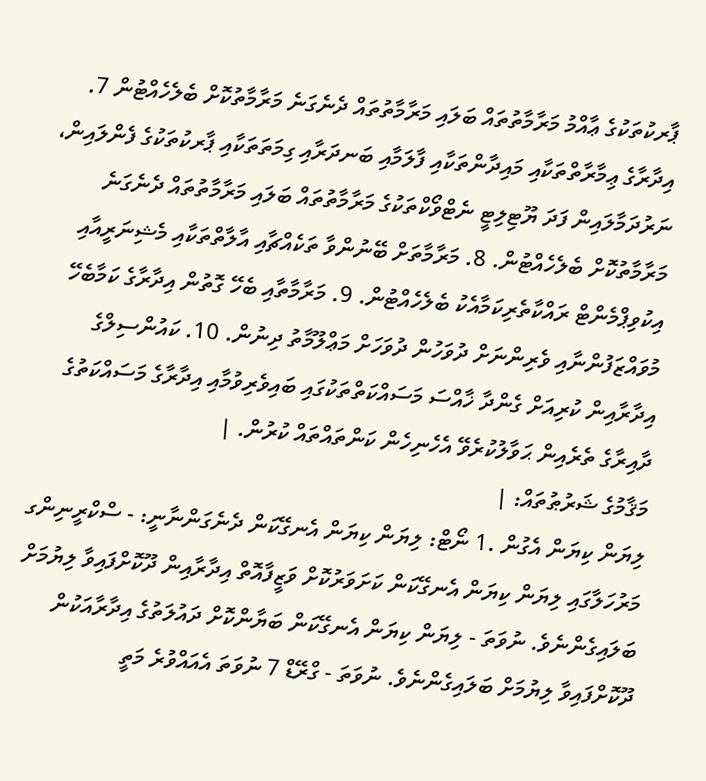ޕާރކުތަކުގެ ޢާއްމު މަރާމާތުތައް ބަލައި މަރާމާތުތައް ދެނެގަނެ މަރާމާތުކޮށް ބެލެހެއްޓުން 7. އިދާރާގެ ޢިމާރާތްތަކާއި މައިދާންތަކާއި ފާލަމާއި ބަނދަރާއި ގިމަތަތަކާއި ޕާރކުތަކުގެ ފެންލައިން، ނަރުދަމާލައިން ފަދަ ޔޫޓިލިޓީ ނެޓްވޯކްތަކުގެ މަރާމާތުތައް ބަލައި މަރާމާތުތައް ދެނެގަނެ މަރާމާތުކޮށް ބެލެހެއްޓުން. 8. މަރާމާތަށް ބޭނުންވާ ތަކެއްޗާއި އާލާތްތަކާއި މެޝިނަރީއާއި އިކުވިޕްމެންޓް ރައްކާތެރިކަމާއެކު ބެލެހެއްޓުން. 9. މަރާމާތާއި ބެހޭ ގޮތުން އިދާރާގެ ކަމާބެހޭ މުވައްޒަފުންނާއި ވެރިންނަށް ދުވަހުން ދުވަހަށް މަޢްލޫމާތު ދިނުން. 10. ކައުންސިލްގެ އިދާރާއިން ކުރިއަށް ގެންދާ ޚާއްސަ މަސައްކަތްތަކުގައި ބައިވެރިވުމާއި އިދާރާގެ މަސައްކަތުގެ ދާއިރާގެ ތެރެއިން ޙަވާލުކުރެވޭ އެހެނިހެން ކަންތައްތައް ކުރުން. |
މަޤާމުގެ ޝަރުޠުތައް: |
ލިޔަން ކިޔަން އެގުން .1 ނޯޓް: ލިޔަން ކިޔަން އެނގޭކަން ދެނެގަންނާނީ: - ސްކްރީނިންގ މަރުހަލާގައި ލިޔަން ކިޔަން އެނގޭކަން ކަށަވަރުކޮށް ވަޒީފާއޮތް އިދާރާއިން ދޫކޮށްފައިވާ ލިޔުމަށް ބަލައިގެންނެވެ. ނުވަތަ - ލިޔަން ކިޔަން އެނގޭކަން ބަޔާންކޮށް ދައުލަތުގެ އިދާރާއަކުން ދޫކޮށްފައިވާ ލިޔުމަށް ބަލައިގެންނެވެ. ނުވަތަ - ގްރޭޑް 7 ނުވަތަ އެއައްވުރެ މަތީ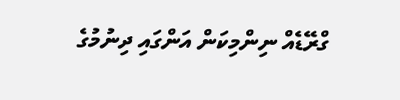ގްރޭޑެއް ނިންމިކަން އަންގައި ދިނުމުގެ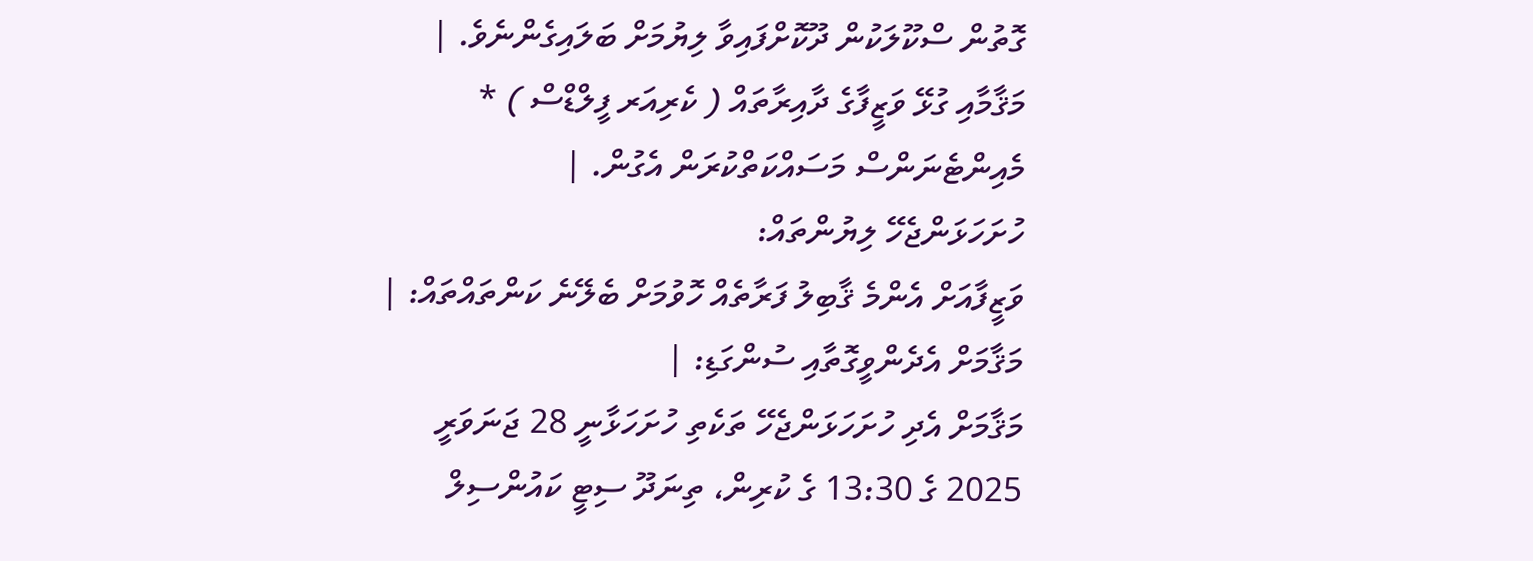ގޮތުން ސްކޫލަކުން ދޫކޮށްފައިވާ ލިޔުމަށް ބަލައިގެންނެވެ. |
މަޤާމާއި ގުޅޭ ވަޒީފާގެ ދާއިރާތައް ( ކެރިއަރ ފީލްޑްސް ) * މެއިންޓެނަންސް މަސައްކަތްކުރަން އެގުން. |
ހުށަހަޅަންޖެހޭ ލިޔުންތައް:
ވަޒީފާއަށް އެންމެ ޤާބިލު ފަރާތެއް ހޮވުމަށް ބެލޭނެ ކަންތައްތައް: |
މަޤާމަށް އެދެންވީގޮތާއި ސުންގަޑި: |
މަޤާމަށް އެދި ހުށަހަޅަންޖެހޭ ތަކެތި ހުށަހަޅާނީ 28 ޖަނަވަރީ 2025 ގެ 13:30 ގެ ކުރިން، ތިނަދޫ ސިޓީ ކައުންސިލް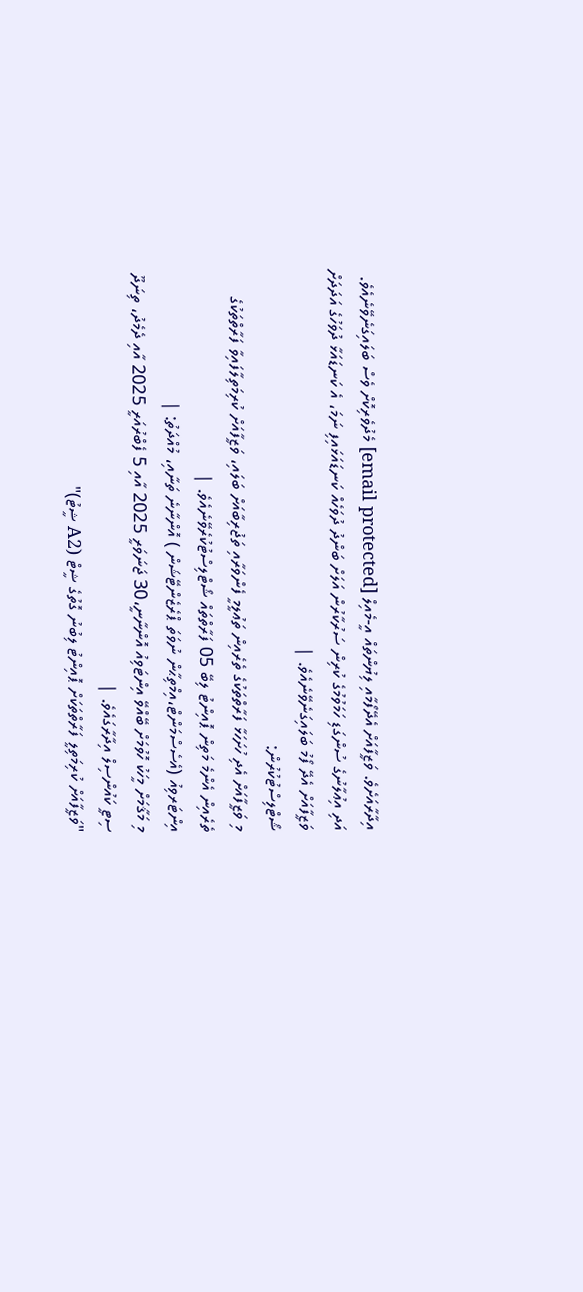އިދާރާއަށެވެ. ވަޒީފާއަށް އެދޭފޯމާއި ލިޔުންތައް އީ-މެއިލް [email protected] މެދުވެރިކޮށް ވެސް ބަލައިގަނެވޭނެއެވެ. އަދި އިޢުލާނުގެ ސުންގަޑި ހަމަވުމުގެ ކުރިން ސަރުކާރުން އަލަށް ބަންދު ދުވަހެއް ކަނޑައަޅައިފި ނަމަ، އެ ކަނޑައަޅާ ދުވަހުގެ އަދަދަށް ވަޒީފާއަށް އެދޭ ފޯމު ބަލައިގަނެވޭނެއެވެ. |
ޝޯޓްލިސްޓުކުރުން:
މި ވަޒީފާއަށް އެދި ހުށަހަޅާ ފަރާތްތަކުގެ ތެރެއިން ތަޢުލީމީ ފެންވަރާއި ތަޖުރިބާއަށް ބަލައި، ވަޒީފާއަށް ކުރިމަތިލާފައިވާ ފަރާތްތަކުގެ ތެރެއިން އެންމެ މަތިން ޕޮއިންޓު ލިބޭ 05 ފަރާތްތައް ޝޯޓްލިސްޓުކުރެވޭނެއެވެ. |
އިންޓަރވިއު (އެސެސްމަންޓް،އިމްތިޙާން ނުވަތަ ޕްރެޒެންޓޭޝަން ) އޮންނާނެ ތަނާއި، މުއްދަތު: |
މި މަޤާމަށް މީހަކު ހޮވުމަށް ބޭއްވޭ އިންޓަވިއު އޮންނާނީ،30 ޖަނަވަރީ 2025 އާއި 5 ފެބްރުއަރީ 2025 އާއި ދެމެދު، ތިނަދޫ ސިޓީ ކައުންސިލް އިދާރާގައެވެ. |
"ވަޒީފާއަށް ކުރިމަތިލީ ފަރާތްތަކަށް ޕޮއިންޓު ލިބުނު ގޮތުގެ ޝީޓް (A2 ޝީޓު)"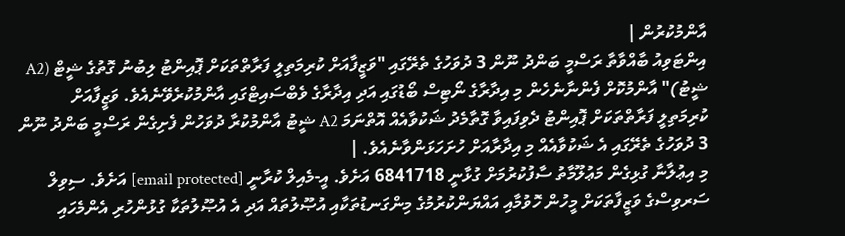އާންމުކުރުން |
އިންޓަވިއު ބާއްވާތާ ރަސްމީ ބަންދު ނޫން 3 ދުވަހުގެ ތެރޭގައި "ވަޒީފާއަށް ކުރިމަތިލީ ފަރާތްތަކަށް ޕޮއިންޓު ލިބުނު ގޮތުގެ ޝީޓް (A2 ޝީޓު)" އާންމުކޮށް ފެންނާނެހެން މި އިދާރާގެ ނޯޓިސް ބޯޑުގައި އަދި އިދާރާގެ ވެބްސައިޓްގައި އާންމުކުރެވޭނެއެވެ. ވަޒީފާއަށް ކުރިމަތިލީ ފަރާތްތަކަށް ޕޮއިންޓު ދެވިފައިވާ ގޮތާމެދު ޝަކުވާއެއް އޮތްނަމަ A2 ޝީޓު އާންމުކުރާ ދުވަހުން ފެށިގެން ރަސްމީ ބަންދު ނޫން 3 ދުވަހުގެ ތެރޭގައި އެ ޝަކުވާއެއް މި އިދާރާއަށް ހުށަހަޅަންވާނެއެވެ. |
މި އިޢުލާނާ ގުޅިގެން މަޢުލޫމާތު ސާފުކުރުމަށް ގުޅާނީ 6841718 އަށެވެ. އީ-މެއިލް ކުރާނީ [email protected] އަށެވެ. ސިވިލް ސަރވިސްގެ ވަޒީފާތަކަށް މީހުން ހޮވުމާއި އައްޔަންކުރުމުގެ މިންގަނޑުތަކާއި އުޞޫލުތައް އަދި އެ އުޞޫލުތަކާ ގުޅުންހުރި އެންމެހައި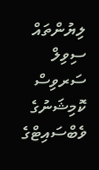ލިޔުންތައް ސިވިލް ސަރވިސް ކޮމިޝަނުގެ ވެބްސައިޓްގެ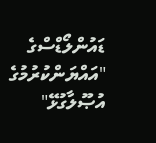ޑައުންލޯޑްސްގެ "އައްޔަންކުރުމުގެ އުޞޫލާގުޅޭ"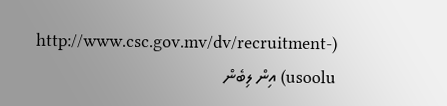(http://www.csc.gov.mv/dv/recruitment-usoolu) އިން ލިބެން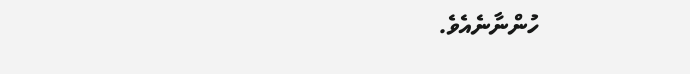ހުންނާނެއެވެ.